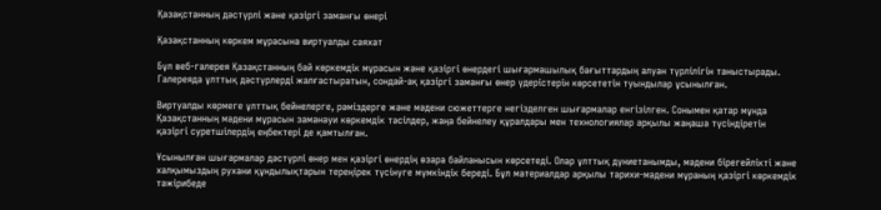Қазақстанның дәстүрлі және қазіргі заманғы өнері

Қазақстанның көркем мұрасына виртуалды саяхат

Бұл веб-галерея Қазақстанның бай көркемдік мұрасын және қазіргі өнердегі шығармашылық бағыттардың алуан түрлілігін таныстырады. Галереяда ұлттық дәстүрлерді жалғастыратын, сондай-ақ қазіргі заманғы өнер үдерістерін көрсететін туындылар ұсынылған.

Виртуалды көрмеге ұлттық бейнелерге, рәміздерге және мәдени сюжеттерге негізделген шығармалар енгізілген. Сонымен қатар мұнда Қазақстанның мәдени мұрасын заманауи көркемдік тәсілдер, жаңа бейнелеу құралдары мен технологиялар арқылы жаңаша түсіндіретін қазіргі суретшілердің еңбектері де қамтылған.

Ұсынылған шығармалар дәстүрлі өнер мен қазіргі өнердің өзара байланысын көрсетеді. Олар ұлттық дүниетанымды, мәдени бірегейлікті және халқымыздың рухани құндылықтарын тереңірек түсінуге мүмкіндік береді. Бұл материалдар арқылы тарихи-мәдени мұраның қазіргі көркемдік тәжірибеде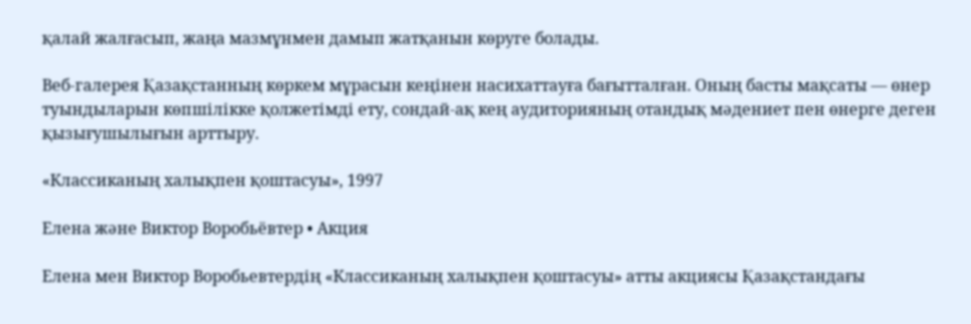қалай жалғасып, жаңа мазмұнмен дамып жатқанын көруге болады.

Веб-галерея Қазақстанның көркем мұрасын кеңінен насихаттауға бағытталған. Оның басты мақсаты — өнер туындыларын көпшілікке қолжетімді ету, сондай-ақ кең аудиторияның отандық мәдениет пен өнерге деген қызығушылығын арттыру.

«Классиканың халықпен қоштасуы», 1997

Елена және Виктор Воробьёвтер • Акция

Елена мен Виктор Воробьевтердің «Классиканың халықпен қоштасуы» атты акциясы Қазақстандағы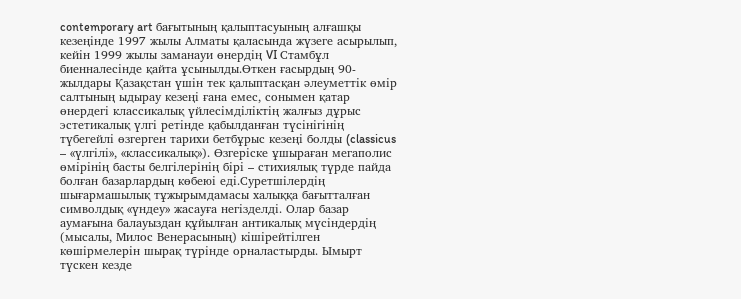contemporary art бағытының қалыптасуының алғашқы кезеңінде 1997 жылы Алматы қаласында жүзеге асырылып, кейін 1999 жылы заманауи өнердің VI Стамбұл биенналесінде қайта ұсынылды.Өткен ғасырдың 90-жылдары Қазақстан үшін тек қалыптасқан әлеуметтік өмір салтының ыдырау кезеңі ғана емес, сонымен қатар өнердегі классикалық үйлесімділіктің жалғыз дұрыс эстетикалық үлгі ретінде қабылданған түсінігінің түбегейлі өзгерген тарихи бетбұрыс кезеңі болды (classicus – «үлгілі», «классикалық»). Өзгеріске ұшыраған мегаполис өмірінің басты белгілерінің бірі – стихиялық түрде пайда болған базарлардың көбеюі еді.Суретшілердің шығармашылық тұжырымдамасы халыққа бағытталған символдық «үндеу» жасауға негізделді. Олар базар аумағына балауыздан құйылған антикалық мүсіндердің (мысалы, Милос Венерасының) кішірейтілген көшірмелерін шырақ түрінде орналастырды. Ымырт түскен кезде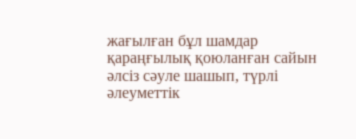жағылған бұл шамдар қараңғылық қоюланған сайын әлсіз сәуле шашып, түрлі әлеуметтік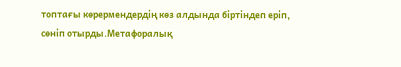топтағы көрермендердің көз алдында біртіндеп еріп, сөніп отырды.Метафоралық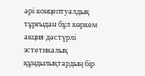әрі концептуалдық тұрғыдан бұл көркем акция дәстүрлі эстетикалық құндылықтардың бір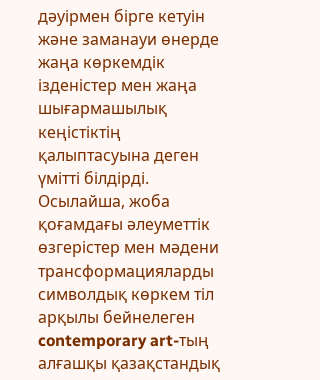дәуірмен бірге кетуін және заманауи өнерде жаңа көркемдік ізденістер мен жаңа шығармашылық кеңістіктің қалыптасуына деген үмітті білдірді. Осылайша, жоба қоғамдағы әлеуметтік өзгерістер мен мәдени трансформацияларды символдық көркем тіл арқылы бейнелеген contemporary art-тың алғашқы қазақстандық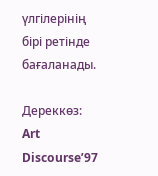үлгілерінің бірі ретінде бағаланады.

Дереккөз: Art Discourse’97